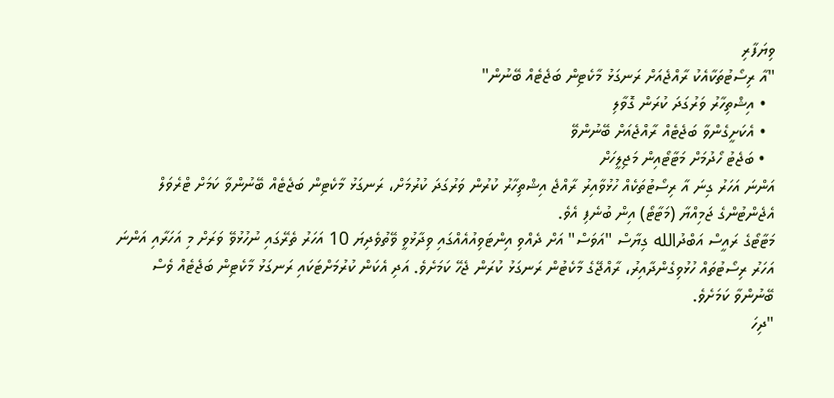ވިޔަފާރި
"އާ ރިސޯޓުތަކާއެކު ރާއްޖެއަށް ރަނގަޅު މާކެޓިން ބަޖެޓެއް ބޭނުން"
  • އިޝްތިހާރު ވަރުގަދަ ކުރަން ގޮވާލި
  • އެކަށީގެންވާ ބަޖެޓެއް ރާއްޖެއަށް ބޭނުންވޭ
  • ބަޖެޓު ހޯދުމަށް މަޓާޓޯއިން މަޖިލީހަށް
އަންނަ އަހަރު ގިނަ އާ ރިސޯޓުތަކެއް ހުޅުވާއިރު ރާއްޖެ އިޝްތިހާރު ކުރުން ވަރުގަދަ ކުރުމަށް، ރަނގަޅު މާކެޓިން ބަޖެޓެއް ބޭނުންވާ ކަމަށް ޓްރެވަލް އެޖެންޓުންގެ ޖަމިއްޔާ (މަޓާޓޯ) އިން ބުނެފި އެވެ.
މަޓާޓޯގެ ރައީސް އަބްދުالله ގިޔާސް "އަވަސް" އަށް ދެއްވި އިންޓަވިއުއެއްގައި ވިދާޅުވީ ވޭތުވެދިޔަ 10 އަހަރު ތެރޭގައި ނުހުޅުވޭ ވަރަށް މި އަހަރާއި އަންނަ އަހަރު ރިސޯޓުތައް ހުޅުވިގެންދާއިރު، ރާއްޖޭގެ މާކެޓުން ރަނގަޅު ކުރަން ޖެހޭ ކަމަށެވެ. އަދި އެކަން ކުރުމަށްޓަކައި ރަނގަޅު މާކެޓިން ބަޖެޓެއް ވެސް ބޭނުންވާ ކަމަށެވެ.
"ދިހަ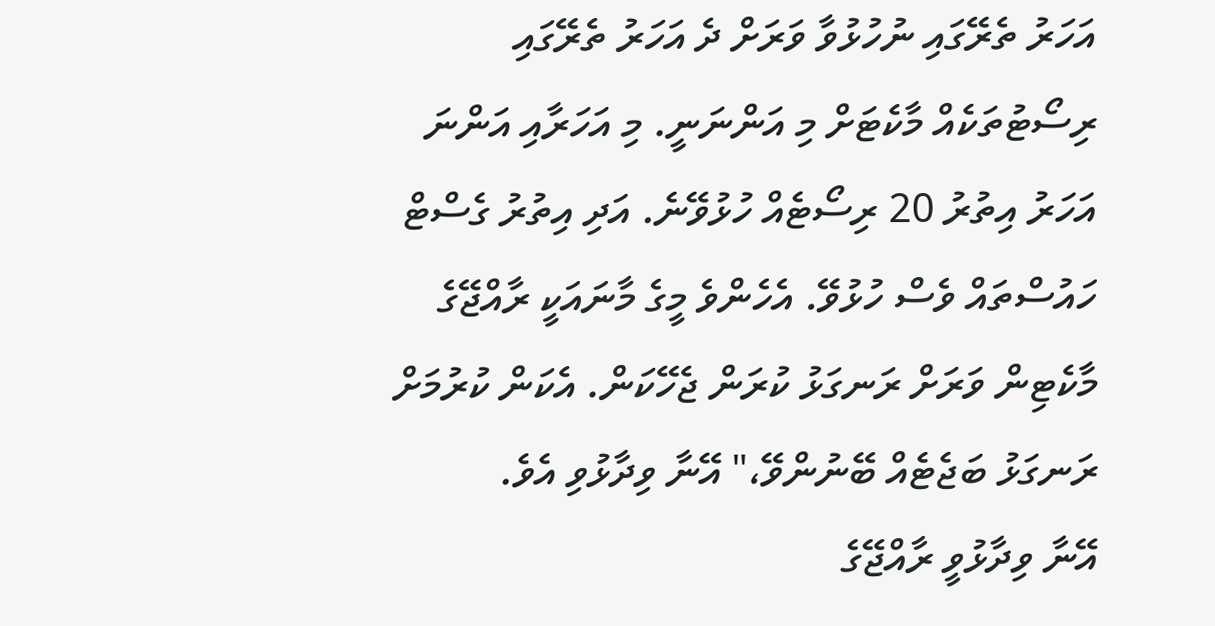އަހަރު ތެރޭގައި ނުހުޅުވާ ވަރަށް ދެ އަހަރު ތެރޭގައި ރިސޯޓުތަކެއް މާކެޓަށް މި އަންނަނީ. މި އަހަރާއި އަންނަ އަހަރު އިތުރު 20 ރިސޯޓެއް ހުޅުވޭނެ. އަދި އިތުރު ގެސްޓް ހައުސްތައް ވެސް ހުޅުވޭ. އެހެންވެ މީގެ މާނައަކީ ރާއްޖޭގެ މާކެޓިން ވަރަށް ރަނގަޅު ކުރަން ޖެހޭކަން. އެކަން ކުރުމަށް ރަނގަޅު ބަޖެޓެއް ބޭނުންވޭ،" އޭނާ ވިދާޅުވި އެވެ.
އޭނާ ވިދާޅުވީ ރާއްޖޭގެ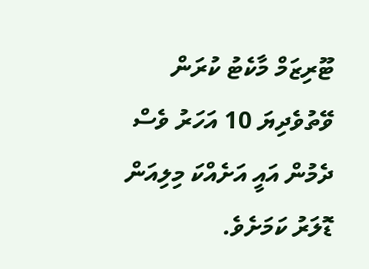ޓޫރިޒަމް މާކެޓު ކުރަން ވޭތުވެދިޔަ 10 އަހަރު ވެސް ދެމުން އައީ އަށެއްކަ މިލިއަން ޑޮލަރު ކަމަށެވެ.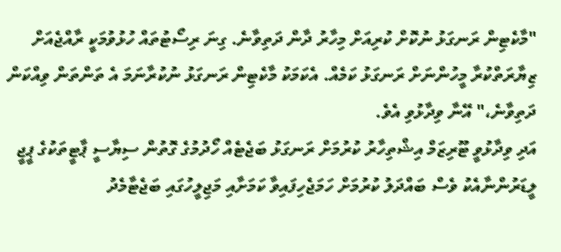"މާކެޓިން ރަނގަޅު ނުކޮށް ކުރިއަށް މިހާރު ދާން ދަތިވާނެ. ގިނަ ރިސޯޓުތައް ހުޅުވުމަކީ ރާއްޖެއަށް ޒިޔާރަތްކުރާ މީހުންނަށް ރަނގަޅު ކަމެއް. އެކަމަކު މާކެޓިން ރަނގަޅު ނުކުރާނަމަ އެ ތަންތަން ވިއްކަން ދަތިވާނެ،" އޭނާ ވިދާޅުވި އެވެ.
އަދި ވިދާޅުވީ ޓޫރިޒަމް އިޝްތިހާރު ކުރުމަށް ރަނގަޅު ބަޖެޓެއް ހޯދުމުގެ ގޮތުން ސިޔާސީ ޕާޓީތަކުގެ ޕީޖީ ލީޑަރުންނާއެކު ވެސް ބައްދަލު ކުރުމަށް ހަމަޖެހިފައިވާ ކަމަށާއި މަޖިލީހުގައި ބަޖެޓާމެދު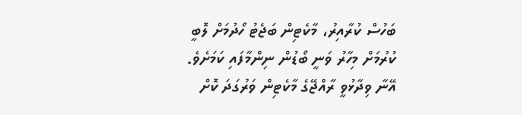ބަހުސް ކުރާއިރު، މާކެޓިން ބަޖެޓު ހޯދުމަށް ލޮބީ ކުރުމަށް މިހާރު ވަނީ ބޯޑުން ނިންމާފައި ކަމަށެވެ.
އޭނާ ވިދާޅުވީ ރާއްޖޭގެ މާކެޓިން ވަރުގަދަ ކޮށް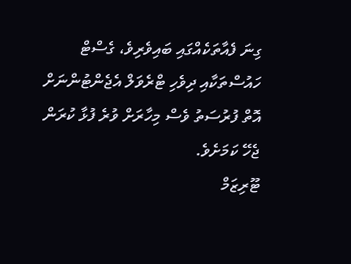ގިނަ ފެއާތަކެއްގައި ބައިވެރިވެ، ގެސްޓް ހައުސްތަކާއި ދިވެހި ޓްރެވަލް އެޖެންޓުންނަށް އޮތް ފުރުސަތު ވެސް މިހާރަށް ވުރެ ފުޅާ ކުރަން ޖެހޭ ކަމަށެވެ.
ޓޫރިޒަމް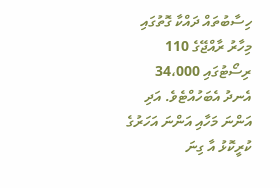ހިސާބުތައް ދައްކާ ގޮތުގައި މިހާރު ރާއްޖޭގެ 110 ރިސޯޓުގައި 34،000 އެނދު އެބަހުއްޓެވެ. އަދި އަންނަ މަހާއި އަންނަ އަހަރުގެ ކުރީކޮޅު އާ ގިނަ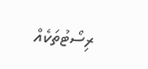ރިސޯޓުތަކެއް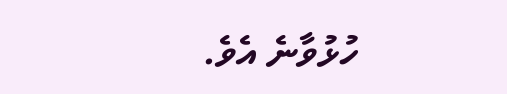ހުޅުވާނެ އެވެ.